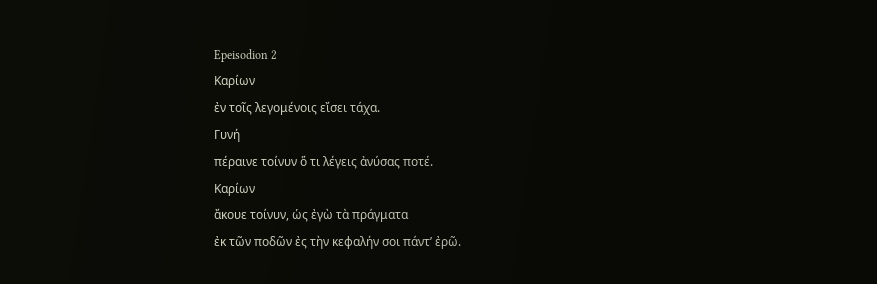Epeisodion 2
Καρίων
ἐν τοῖς λεγομένοις εἴσει τάχα.
Γυνή
πέραινε τοίνυν ὅ τι λέγεις ἀνύσας ποτέ.
Καρίων
ἄκουε τοίνυν, ὡς ἐγὼ τὰ πράγματα
ἐκ τῶν ποδῶν ἐς τὴν κεφαλήν σοι πάντʼ ἐρῶ.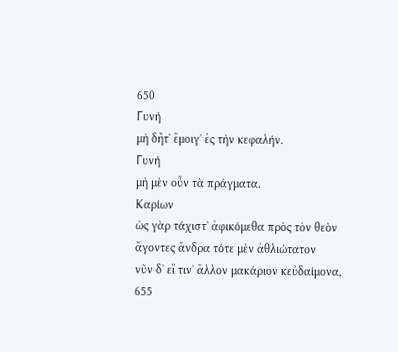650
Γυνή
μὴ δῆτʼ ἔμοιγʼ ἐς τὴν κεφαλήν.
Γυνή
μὴ μὲν οὖν τὰ πράγματα.
Καρίων
ὡς γὰρ τάχιστʼ ἀφικόμεθα πρὸς τὸν θεὸν
ἄγοντες ἄνδρα τότε μὲν ἀθλιώτατον
νῦν δʼ εἴ τινʼ ἄλλον μακάριον κεὐδαίμονα,
655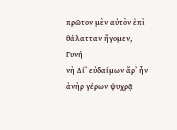πρῶτον μὲν αὐτὸν ἐπὶ θάλατταν ἤγομεν,
Γυνή
νὴ Δίʼ εὐδαίμων ἄρʼ ἦν
ἀνὴρ γέρων ψυχρᾷ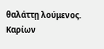θαλάττῃ λούμενος.
Καρίων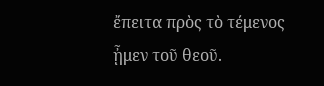ἔπειτα πρὸς τὸ τέμενος ᾖμεν τοῦ θεοῦ.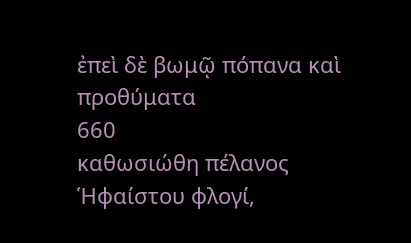ἐπεὶ δὲ βωμῷ πόπανα καὶ προθύματα
660
καθωσιώθη πέλανος Ἡφαίστου φλογί,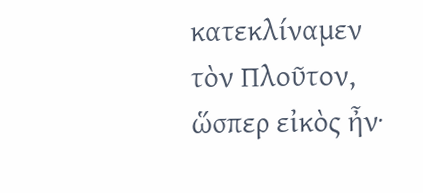κατεκλίναμεν τὸν Πλοῦτον, ὥσπερ εἰκὸς ἦν·